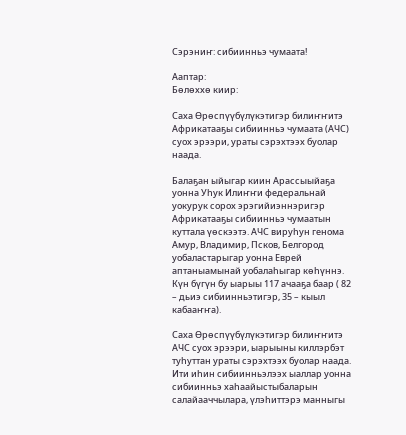Сэрэниҥ: сибиинньэ чумаата!

Ааптар:
Бөлөххө киир:

Саха Өрөспүүбүлүкэтигэр билиҥҥитэ Африкатааҕы сибиинньэ чумаата (АЧС) суох эрээри, ураты сэрэхтээх буолар наада.

Балаҕан ыйыгар киин Арассыыйаҕа уонна Уһук Илиҥҥи федеральнай уокурук сорох эрэгийиэннэригэр Африкатааҕы сибиинньэ чумаатын куттала үөскээтэ. АЧС вируһун генома Амур, Владимир, Псков, Белгород уобаластарыгар уонна Еврей аптаныамынай уобалаһыгар көһүннэ. Күн бүгүн бу ыарыы 117 ачааҕа баар ( 82 – дьиэ сибиинньэтигэр, 35 – кыыл кабааҥҥа).

Саха Өрөспүүбүлүкэтигэр билиҥҥитэ АЧС суох эрээри, ыарыыны киллэрбэт туһуттан ураты сэрэхтээх буолар наада. Ити иһин сибиинньэлээх ыаллар уонна сибиинньэ хаһаайыстыбаларын салайааччылара, үлэһиттэрэ манныгы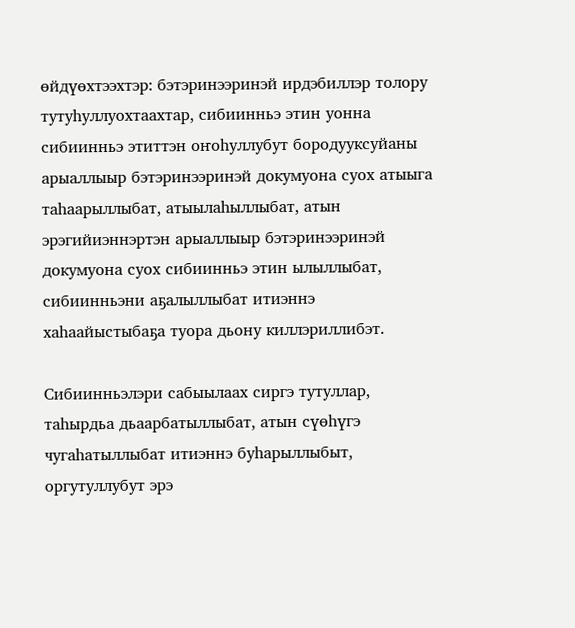өйдүөхтээхтэр: бэтэринээринэй ирдэбиллэр толору тутуһуллуохтаахтар, сибиинньэ этин уонна сибиинньэ этиттэн оҥоһуллубут бородууксуйаны арыаллыыр бэтэринээринэй докумуона суох атыыга таһаарыллыбат, атыылаһыллыбат, атын эрэгийиэннэртэн арыаллыыр бэтэринээринэй докумуона суох сибиинньэ этин ылыллыбат, сибиинньэни аҕалыллыбат итиэннэ хаһаайыстыбаҕа туора дьону киллэриллибэт.

Сибиинньэлэри сабыылаах сиргэ тутуллар, таһырдьа дьаарбатыллыбат, атын сүөһүгэ чугаһатыллыбат итиэннэ буһарыллыбыт, оргутуллубут эрэ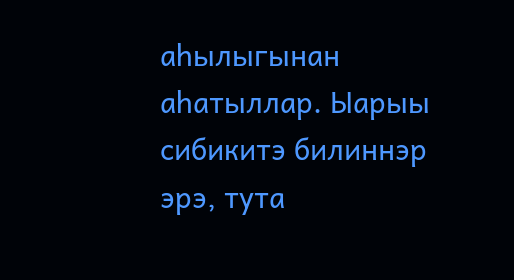аһылыгынан аһатыллар. Ыарыы сибикитэ билиннэр эрэ, тута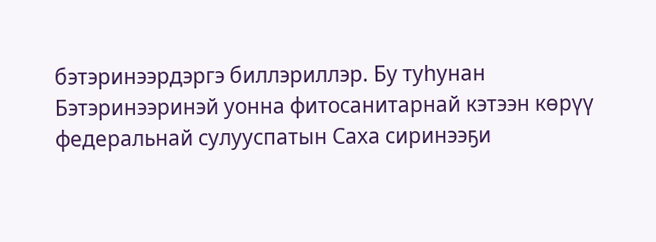бэтэринээрдэргэ биллэриллэр. Бу туһунан Бэтэринээринэй уонна фитосанитарнай кэтээн көрүү федеральнай сулууспатын Саха сиринээҕи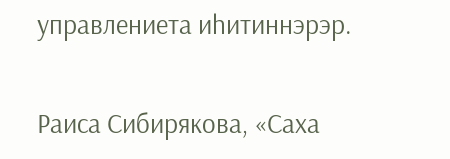управлениета иһитиннэрэр.

Раиса Сибирякова, «Саха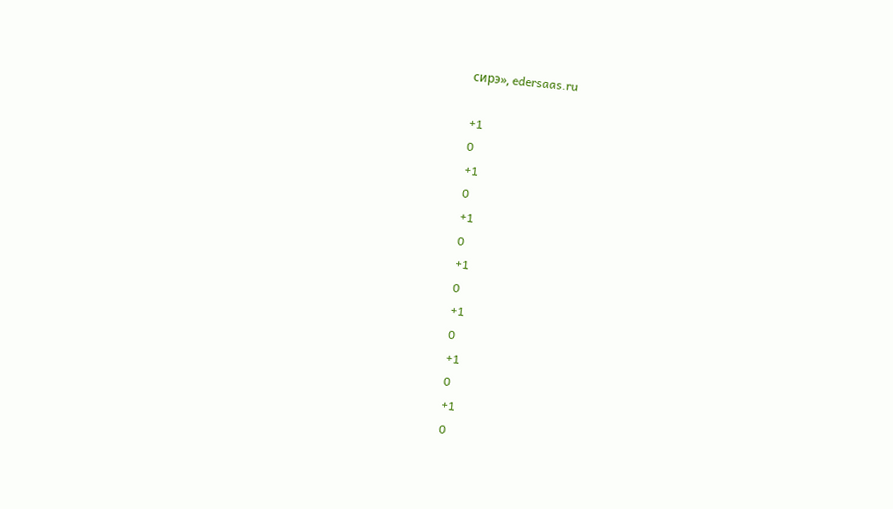сирэ», edersaas.ru

+1
0
+1
0
+1
0
+1
0
+1
0
+1
0
+1
0